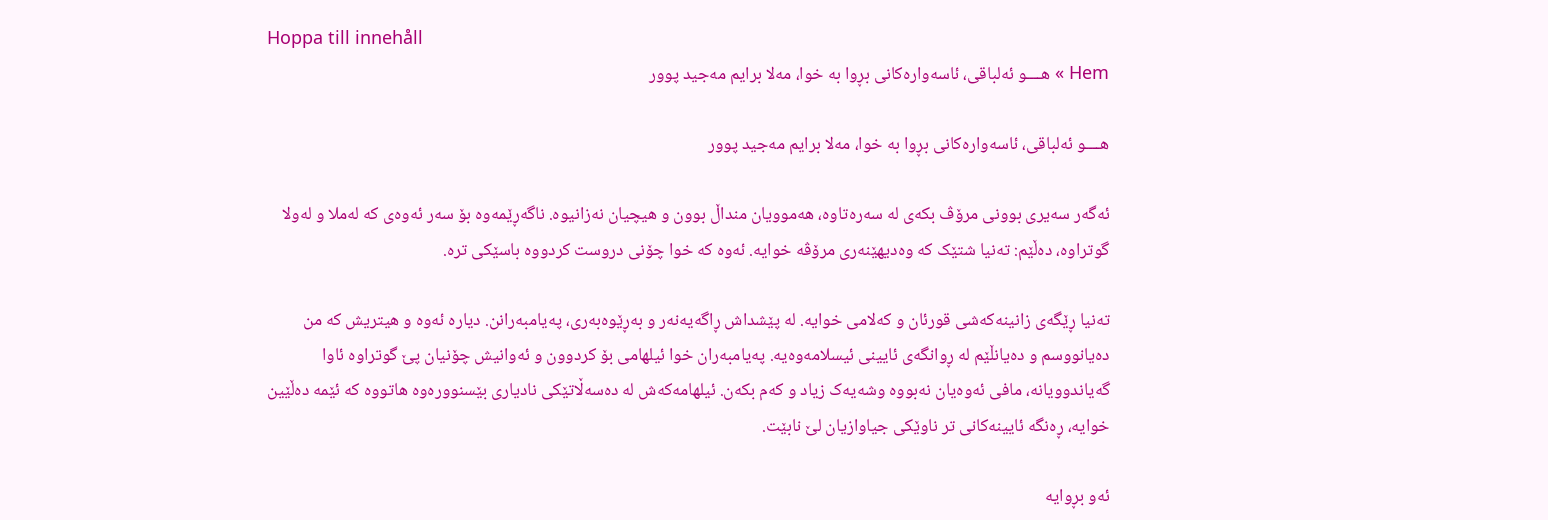Hoppa till innehåll
Hem » هــــو ئەلباقی، ئاسەوارەکانی بڕوا بە خوا، مەلا برایم مەجید پوور

هــــو ئەلباقی، ئاسەوارەکانی بڕوا بە خوا، مەلا برایم مەجید پوور

ئەگەر سەیری بوونی مرۆڤ بکەی لە سەرەتاوە، هەموویان منداڵ بوون و هیچیان نەزانیوە. ناگەڕێمەوە بۆ سەر ئەوەی کە لەملا و لەولا گوتراوە، دەڵێم: تەنیا شتێک کە وەدیهێنەری مرۆڤە خوایە. ئەوە کە خوا چۆنی دروست کردووە باسێکی ترە.

تەنیا ڕێگەی زانینەکەشی قورئان و کەلامی خوایە. لە پێشداش ڕاگەیەنەر و بەڕێوەبەری، پەیامبەرانن. دیارە ئەوە و هیتریش کە من دەیانووسم و دەیانڵێم لە ڕوانگەی ئایینی ئیسلامەوەیە. پەیامبەران خوا ئیلهامی بۆ کردوون و ئەوانیش چۆنیان پێ گوتراوە ئاوا گەیاندوویانە، مافی ئەوەیان نەبووە وشەیەک زیاد و کەم بکەن. ئیلهامەکەش لە دەسەڵاتێکی نادیاری بێسنوورەوە هاتووە کە ئێمە دەڵێین خوایە، ڕەنگە ئایینەکانی تر ناوێکی جیاوازیان لێ نابێت.

ئەو بڕوایە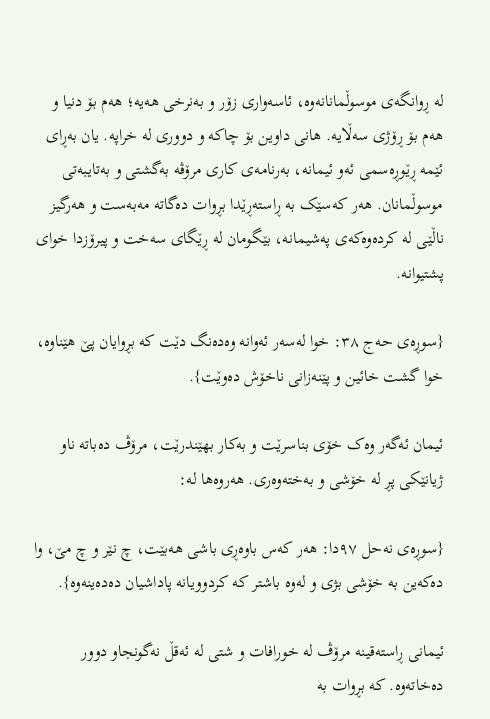لە ڕوانگەی موسوڵمانانەوە، ئاسەواری زۆر و بەنرخی هەیە؛ هەم بۆ دنیا و هەم بۆ ڕۆژی سەڵایە. هانی داوین بۆ چاکە و دووری لە خراپە. یان بەڕای ئێمە ڕێوڕەسمی ئەو ئیمانە، بەرنامەی کاری مرۆڤە بەگشتی و بەتایبەتی موسوڵمانان. هەر کەسێک بە ڕاستەڕێدا بڕوات دەگاتە مەبەست و هەرگیز ناڵێی لە کردەوەکەی پەشیمانە، بێگومان لە ڕێگای سەخت و پیرۆزدا خوای پشتیوانە.

{سوڕەی حەج ٣٨: خوا لەسەر ئەوانە وەدەنگ دێت کە بڕوایان پێ هێناوە، خوا گشت خائین و پێنەزانی ناخۆش دەوێت}.

ئیمان ئەگەر وەک خۆی بناسرێت و بەکار بهێندرێت، مرۆڤ دەباتە ناو ژیانێکی پڕ لە خۆشی و بەختەوەری. هەروەها لە:

{سوڕەی نەحل ٩٧دا: هەر کەس باوەڕی باشی هەبێت، چ نێر و چ مێ، وا دەکەین بە خۆشی بژی و لەوە باشتر کە کردوویانە پاداشیان دەدەینەوە}.

ئیمانی ڕاستەقینە مرۆڤ لە خورافات و شتی لە ئەقڵ نەگونجاو دوور دەخاتەوە. کە بڕوات بە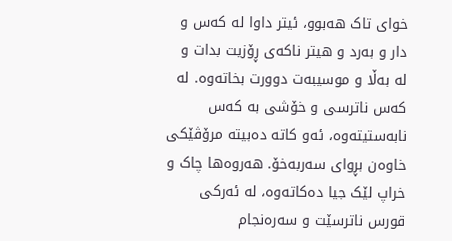خوای تاک هەبوو، ئیتر داوا لە کەس و دار و بەرد و هیتر ناکەی ڕۆزیت بدات و لە بەڵا و موسیبەت دوورت بخاتەوە. لە کەس ناترسی و خۆشی بە کەس نابەستیتەوە، ئەو کاتە دەبیتە مرۆڤێکی خاوەن بڕوای سەربەخۆ. هەروەها چاک و خراپ لێک جیا دەکاتەوە، لە ئەرکی قورس ناترسێت و سەرەنجام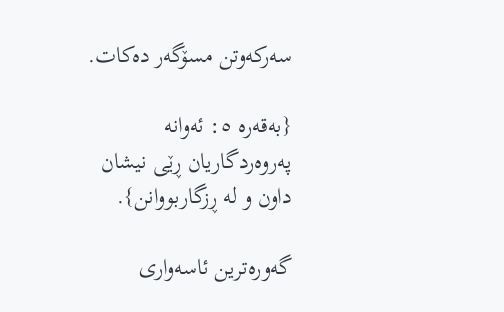سەرکەوتن مسۆگەر دەکات.

{بەقەرە ٥: ئەوانە پەروەردگاریان ڕێی نیشان داون و لە ڕزگاربووانن}.

گەورەترین ئاسەواری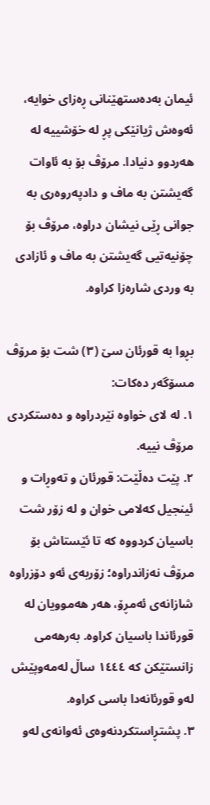ئیمان بەدەستهێنانی ڕەزای خوایە، ئەوەش ژیانێکی پڕ لە خۆشییە لە هەردوو دنیادا. مرۆڤ بۆ بە ئاوات گەیشتن بە ماف و دادپەروەری بە جوانی ڕێی نیشان دراوە، مرۆڤ بۆ چۆنیەتیی گەیشتن بە ماف و ئازادی بە وردی شارەزا کراوە.

بڕوا بە قورئان سێ (٣) شت بۆ مرۆڤ مسۆگەر دەکات:
١. لە لای خواوە نێردراوە و دەستکردی مرۆڤ نییە.
٢. پێت دەڵێت: قورئان و تەوڕات و ئینجیل کەلامی خوان و لە زۆر شت باسیان کردووە کە تا ئێستاش بۆ مرۆڤ نەزاندراوە؛ زۆربەی ئەو دۆزراوە شازانەی ئەمڕۆ، هەر هەموویان لە قورئاندا باسیان کراوە. بەرهەمی زانستێکن کە ١٤٤٤ ساڵ لەمەوپێش لەو قورئانەدا باسی کراوە.
٣. پشتڕاستکردنەوەی ئەوانەی لەو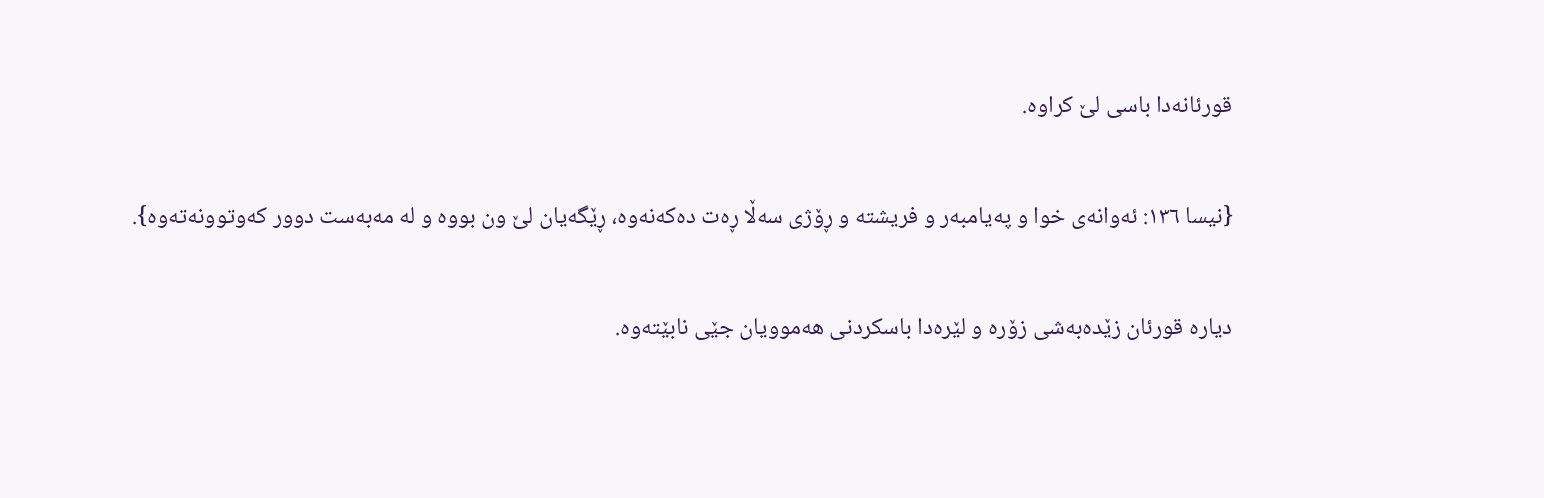قورئانەدا باسی لێ کراوە.

{نیسا ١٣٦: ئەوانەی خوا و پەیامبەر و فریشتە و ڕۆژی سەڵا ڕەت دەکەنەوە، ڕێگەیان لێ ون بووە و لە مەبەست دوور کەوتوونەتەوە}.

دیارە قورئان زێدەبەشی زۆرە و لێرەدا باسکردنی هەموویان جێی نابێتەوە.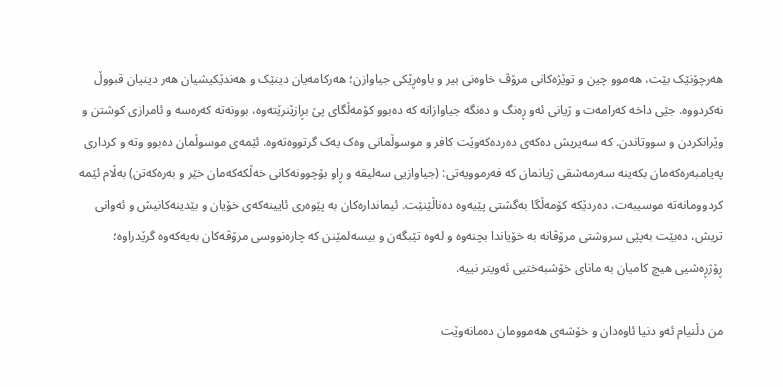هەرچۆنێک بێت، هەموو چین و توێژەکانی مرۆڤ خاوەنی بیر و باوەڕێکی جیاوازن؛ هەرکامەیان دینێک و هەندێکیشیان هەر دینیان قبووڵ نەکردووە. جێی داخە کەرامەت و ژیانی ئەو ڕەنگ و دەنگە جیاوازانە کە دەبوو کۆمەڵگای پێ بڕازێنرێتەوە، بوونەتە کەرەسە و ئامرازی کوشتن و وێرانکردن و سووتاندن. کە سەیریش دەکەی دەردەکەوێت کافر و موسوڵمانی وەک یەک گرتووەتەوە. ئێمەی موسوڵمان دەبوو وتە و کرداری پەیامبەرەکەمان بکەینە سەرمەشقی ژیانمان کە فەرموویەتی: (جیاوازیی سەلیقە و ڕاو بۆچوونەکانی خەڵکەکەمان خێر و بەرەکەتن) بەڵام ئێمە کردوومانەتە موسیبەت، دەردێکە کۆمەڵگا بەگشتی پێیەوە دەناڵێنێت. ئیماندارەکان بە پێوەری ئایینەکەی خۆیان و بێدینەکانیش و ئەوانی تریش، دەبێت بەپێی سروشتی مرۆڤانە بە خۆیاندا بچنەوە و لەوە تێبگەن و بیسەلمێنن کە چارەنووسی مرۆڤەکان بەیەکەوە گرێدراوە؛ ڕۆژڕەشیی هیچ کامیان بە مانای خۆشبەختیی ئەویتر نییە.

من دڵنیام ئەو دنیا ئاوەدان و خۆشەی هەموومان دەمانەوێت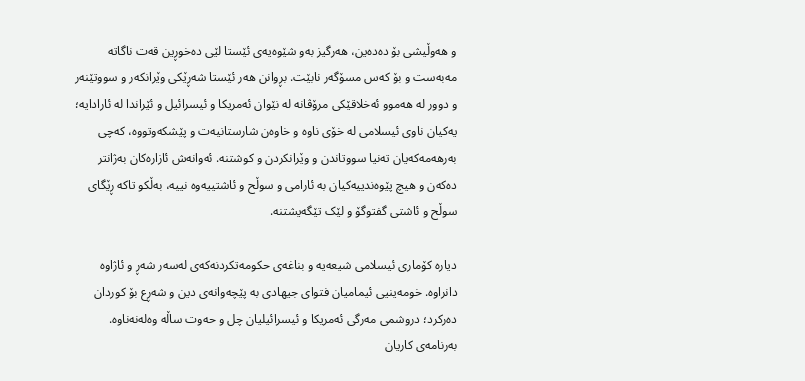و هەوڵیشی بۆ دەدەین، هەرگیز بەو شێوەیەی ئێستا لێی دەخوڕین قەت ناگاتە مەبەست و بۆ کەس مسۆگەر نابێت. بڕوانن هەر ئێستا شەڕێکی وێرانکەر و سووتێنەر و دوور لە هەموو ئەخلاقێکی مرۆڤانە لە نێوان ئەمریکا و ئیسرائیل و ئێراندا لە ئارادایە؛ یەکیان ناوی ئیسلامی لە خۆی ناوە و خاوەن شارستانیەت و پێشکەوتووە، کەچی بەرهەمەکەیان تەنیا سووتاندن و وێرانکردن و کوشتنە. ئەوانەش ئازارەکان بەژانتر دەکەن و هیچ پێوەندییەکیان بە ئارامی و سوڵح و ئاشتییەوە نییە، بەڵکو تاکە ڕێگای سوڵح و ئاشتی گفتوگۆ و لێک تێگەیشتنە.

دیارە کۆماری ئیسلامی شیعەیە و بناغەی حکومەتکردنەکەی لەسەر شەڕ و ئاژاوە دانراوە. خومەینیی ئیمامیان فتوای جیهادی بە پێچەوانەی دین و شەڕع بۆ کوردان دەرکرد؛ دروشمی مەرگی ئەمریکا و ئیسرائیلیان چل و حەوت ساڵە وەلەنەناوە. بەرنامەی کاریان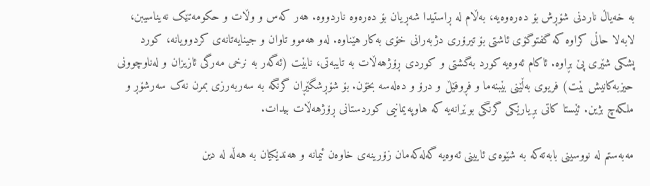بە خەیاڵ ناردنی شۆڕش بۆ دەرەوەیە، بەڵام لە ڕاستیدا شەڕیان بۆ دەرەوە ناردووە. هەر کەس و وڵات و حکومەتێک نەیناسیبن، لابەلا حاڵی کراوە کە گفتوگۆی ئاشتی بۆ تیرۆری دژبەرانی خۆی بەکار هێناوە. لەو هەموو تاوان و جینایەتانەی کردوویانە، کورد پشکی شێری پێ بڕاوە. ئاکام ئەوەیە کورد بەگشتی و کوردی ڕۆژهەڵات بە تایبەتی، نابێت (ئەگەر بە نرخی مەرگی ئازیزان و لەناوچوونی حیزبەکانیش بێت) فریوی بەڵێنی بێبنەما و فڕوفێڵ و درۆ و دەلەسە بخۆن. بۆ شۆڕشگێڕان گرنگە بە سەربەرزی بمرن نەک سەرشۆڕ و ملکەچ بژین. ئێستا کاتی بڕیارێکی گرنگی بوێرانەیە کە هاوپەیمانیی کوردستانی ڕۆژهەڵات بیدات.

مەبەستم لە نووسینی بابەتەکە بە شێوەی ئایینی ئەوەیە گەلەکەمان زۆرینەی خاوەن ئیمانە و هەندێکیان بە هەڵە لە دین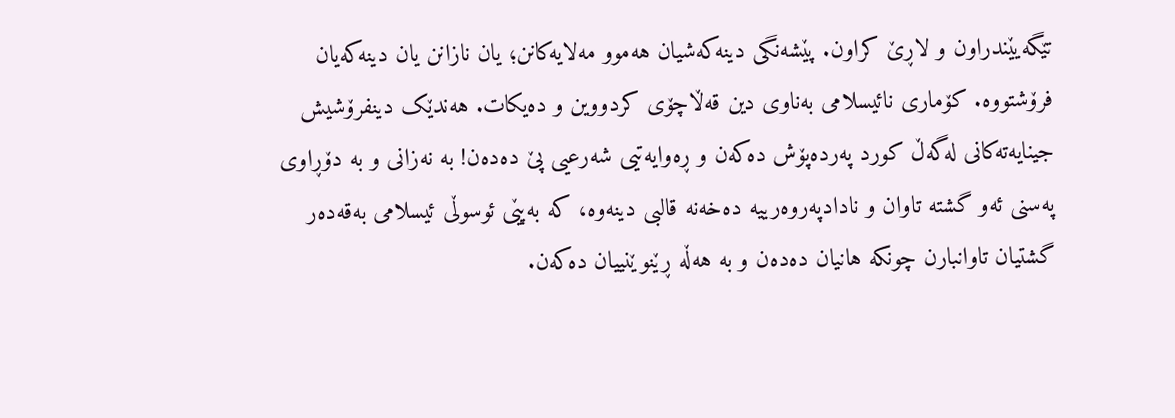تێگەیێندراون و لاڕێ کراون. پێشەنگی دینەکەشیان هەموو مەلایەکانن؛ یان نازانن یان دینەکەیان فرۆشتووە. کۆماری نائیسلامی بەناوی دین قەڵاچۆی کردووین و دەیکات. هەندێک دینفرۆشیش جینایەتەکانی لەگەڵ کورد پەردەپۆش دەکەن و ڕەوایەتیی شەرعیی پێ دەدەن! بە نەزانی و بە دۆڕاوی پەسنی ئەو گشتە تاوان و نادادپەروەرییە دەخەنە قالبی دینەوە، کە بەپێی ئوسوڵی ئیسلامی بەقەدەر گشتیان تاوانبارن چونکە هانیان دەدەن و بە هەڵە ڕێنوێنییان دەکەن.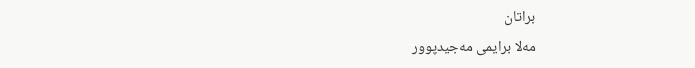براتان
مەلا برایمی مەجیدپوور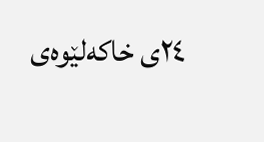٢٤ی خاکەلێوەی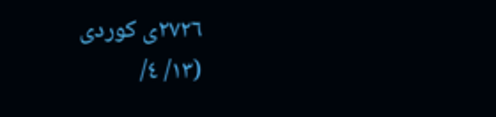٢٧٢٦ی کوردی
(١٣/ ٤/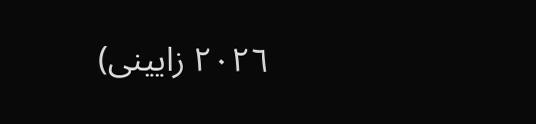٢٠٢٦ زایینی)